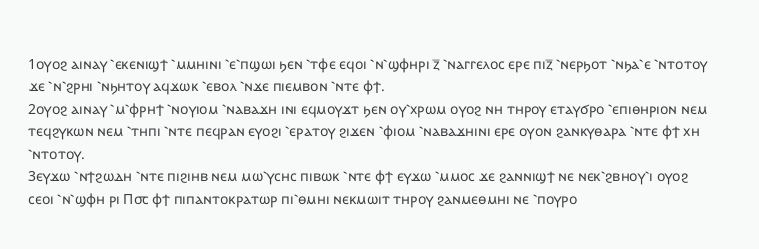1ⲟⲩⲟϩ ⲁⲓⲛⲁⲩ ⳿ⲉⲕⲉⲛⲓϣϯ ⳿ⲙⲙⲏⲓⲛⲓ ⳿ⲉ⳿ⲡϣⲱⲓ ϧⲉⲛ ⳿ⲧⲫⲉ ⲉϥⲟⲓ ⳿ⲛ⳿ϣⲫⲏⲣⲓ ⲍ̅ ⳿ⲛⲁⲅⲅⲉⲗⲟⲥ ⲉⲣⲉ ⲡⲓⲍ̅ ⳿ⲛⲉⲣϧⲟⲧ ⳿ⲛϧⲁ⳿ⲉ ⳿ⲛⲧⲟⲧⲟⲩ ϫⲉ ⳿ⲛ⳿ϩⲣⲏⲓ ⳿ⲛϧⲏⲧⲟⲩ ⲁϥϫⲱⲕ ⳿ⲉⲃⲟⲗ ⳿ⲛϫⲉ ⲡⲓⲉⲙⲃⲟⲛ ⳿ⲛⲧⲉ ⲫϯ.
2ⲟⲩⲟϩ ⲁⲓⲛⲁⲩ ⳿ⲙ⳿ⲫⲣⲏϯ ⳿ⲛⲟⲩⲓⲟⲙ ⳿ⲛⲁⲃⲁϫⲏ ⲓⲛⲓ ⲉϥⲙⲟⲩϫⲧ ϧⲉⲛ ⲟⲩ⳿ⲭⲣⲱⲙ ⲟⲩⲟϩ ⲛⲏ ⲧⲏⲣⲟⲩ ⲉⲧⲁⲩϭⲣⲟ ⳿ⲉⲡⲓⲑⲏⲣⲓⲟⲛ ⲛⲉⲙ ⲧⲉϥϩⲩⲕⲱⲛ ⲛⲉⲙ ⳿ⲧⲏⲡⲓ ⳿ⲛⲧⲉ ⲡⲉϥⲣⲁⲛ ⲉⲩⲟϩⲓ ⳿ⲉⲣⲁⲧⲟⲩ ϩⲓϫⲉⲛ ⳿ⲫⲓⲟⲙ ⳿ⲛⲁⲃⲁϫⲏⲓⲛⲓ ⲉⲣⲉ ⲟⲩⲟⲛ ϩⲁⲛⲕⲩⲑⲁⲣⲁ ⳿ⲛⲧⲉ ⲫϯ ⲭⲏ ⳿ⲛⲧⲟⲧⲟⲩ.
3ⲉⲩϫⲱ ⳿ⲛϯϩⲱⲇⲏ ⳿ⲛⲧⲉ ⲡⲓϩⲓⲏⲃ ⲛⲉⲙ ⲙⲱ⳿ⲩⲥⲏⲥ ⲡⲓⲃⲱⲕ ⳿ⲛⲧⲉ ⲫϯ ⲉⲩϫⲱ ⳿ⲙⲙⲟⲥ ϫⲉ ϩⲁⲛⲛⲓϣϯ ⲛⲉ ⲛⲉⲕ⳿ϩⲃⲏⲟⲩ⳿ⲓ ⲟⲩⲟϩ ⲥⲉⲟⲓ ⳿ⲛ⳿ϣⲫⲏ ⲣⲓ Ⲡ⳪ ⲫϯ ⲡⲓⲡⲁⲛⲧⲟⲕⲣⲁⲧⲱⲣ ⲡⲓ⳿ⲑⲙⲏⲓ ⲛⲉⲕⲙⲱⲓⲧ ⲧⲏⲣⲟⲩ ϩⲁⲛⲙⲉⲑⲙⲏⲓ ⲛⲉ ⳿ⲡⲟⲩⲣⲟ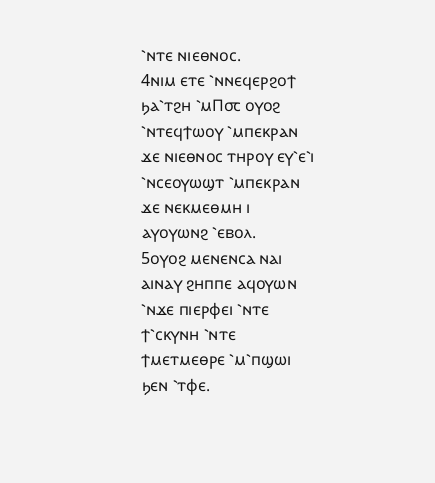⳿ⲛⲧⲉ ⲛⲓⲉⲑⲛⲟⲥ.
4ⲛⲓⲙ ⲉⲧⲉ ⳿ⲛⲛⲉϥⲉⲣϩⲟϯ ϧⲁ⳿ⲧϩⲏ ⳿ⲙⲠ⳪ ⲟⲩⲟϩ ⳿ⲛⲧⲉϥϯⲱⲟⲩ ⳿ⲙⲡⲉⲕⲣⲁⲛ ϫⲉ ⲛⲓⲉⲑⲛⲟⲥ ⲧⲏⲣⲟⲩ ⲉⲩ⳿ⲉ⳿ⲓ ⳿ⲛⲥⲉⲟⲩⲱϣⲧ ⳿ⲙⲡⲉⲕⲣⲁⲛ ϫⲉ ⲛⲉⲕⲙⲉⲑⲙⲏ ⲓ ⲁⲩⲟⲩⲱⲛϩ ⳿ⲉⲃⲟⲗ.
5ⲟⲩⲟϩ ⲙⲉⲛⲉⲛⲥⲁ ⲛⲁⲓ ⲁⲓⲛⲁⲩ ϩⲏⲡⲡⲉ ⲁϥⲟⲩⲱⲛ ⳿ⲛϫⲉ ⲡⲓⲉⲣⲫⲉⲓ ⳿ⲛⲧⲉ ϯ⳿ⲥⲕⲩⲛⲏ ⳿ⲛⲧⲉ ϯⲙⲉⲧⲙⲉⲑⲣⲉ ⳿ⲙ⳿ⲡϣⲱⲓ ϧⲉⲛ ⳿ⲧⲫⲉ.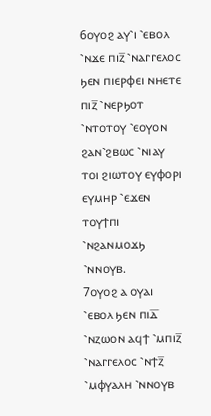6ⲟⲩⲟϩ ⲁⲩ⳿ⲓ ⳿ⲉⲃⲟⲗ ⳿ⲛϫⲉ ⲡⲓⲍ̅ ⳿ⲛⲁⲅⲅⲉⲗⲟⲥ ϧⲉⲛ ⲡⲓⲉⲣⲫⲉⲓ ⲛⲏⲉⲧⲉ ⲡⲓⲍ̅ ⳿ⲛⲉⲣϧⲟⲧ ⳿ⲛⲧⲟⲧⲟⲩ ⳿ⲉⲟⲩⲟⲛ ϩⲁⲛ⳿ϩⲃⲱⲥ ⳿ⲛⲓⲁⲩ ⲧⲟⲓ ϩⲓⲱⲧⲟⲩ ⲉⲩⲫⲟⲣⲓ ⲉⲩⲙⲏⲣ ⳿ⲉϫⲉⲛ ⲧⲟⲩϯⲡⲓ ⳿ⲛϩⲁⲛⲙⲟϫϧ ⳿ⲛⲛⲟⲩⲃ.
7ⲟⲩⲟϩ ⲁ ⲟⲩⲁⲓ ⳿ⲉⲃⲟⲗ ϧⲉⲛ ⲡⲓⲇ̅ ⳿ⲛⲍⲱⲟⲛ ⲁϥϯ ⳿ⲙⲡⲓⲍ̅ ⳿ⲛⲁⲅⲅⲉⲗⲟⲥ ⳿ⲛϯⲍ̅ ⳿ⲙⲫⲩⲁⲗⲏ ⳿ⲛⲛⲟⲩⲃ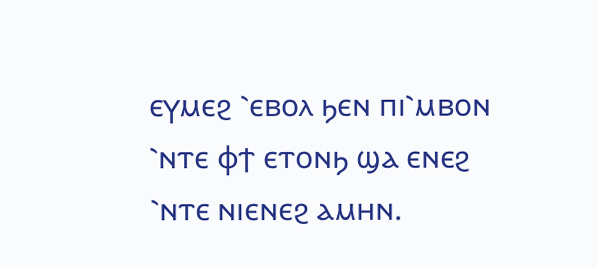ⲉⲩⲙⲉϩ ⳿ⲉⲃⲟⲗ ϧⲉⲛ ⲡⲓ⳿ⲙⲃⲟⲛ ⳿ⲛⲧⲉ ⲫϯ ⲉⲧⲟⲛϧ ϣⲁ ⲉⲛⲉϩ ⳿ⲛⲧⲉ ⲛⲓⲉⲛⲉϩ ⲁⲙⲏⲛ.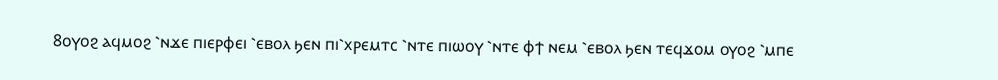8ⲟⲩⲟϩ ⲁϥⲙⲟϩ ⳿ⲛϫⲉ ⲡⲓⲉⲣⲫⲉⲓ ⳿ⲉⲃⲟⲗ ϧⲉⲛ ⲡⲓ⳿ⲭⲣⲉⲙⲧⲥ ⳿ⲛⲧⲉ ⲡⲓⲱⲟⲩ ⳿ⲛⲧⲉ ⲫϯ ⲛⲉⲙ ⳿ⲉⲃⲟⲗ ϧⲉⲛ ⲧⲉϥϫⲟⲙ ⲟⲩⲟϩ ⳿ⲙⲡⲉ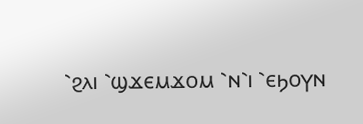⳿ϩⲗⲓ ⳿ϣϫⲉⲙϫⲟⲙ ⳿ⲛ⳿ⲓ ⳿ⲉϧⲟⲩⲛ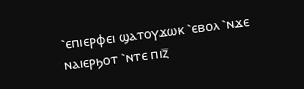⳿ⲉⲡⲓⲉⲣⲫⲉⲓ ϣⲁⲧⲟⲩϫⲱⲕ ⳿ⲉⲃⲟⲗ ⳿ⲛϫⲉ ⲛⲁⲓⲉⲣϧⲟⲧ ⳿ⲛⲧⲉ ⲡⲓⲍ̅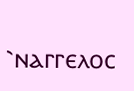⳿ⲛⲁⲅⲅⲉⲗⲟⲥ